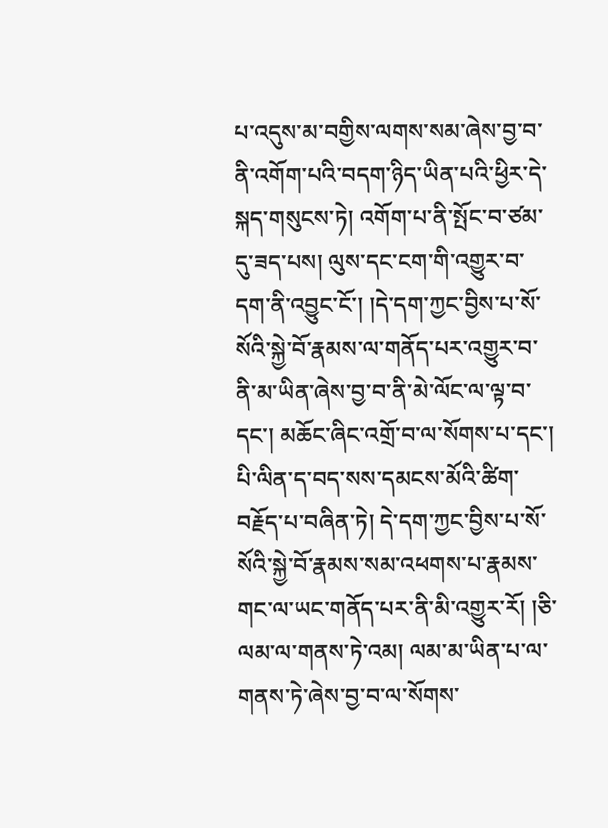པ་འདུས་མ་བགྱིས་ལགས་སམ་ཞེས་བྱ་བ་ནི་འགོག་པའི་བདག་ཉིད་ཡིན་པའི་ཕྱིར་དེ་སྐད་གསུངས་ཏེ། འགོག་པ་ནི་སྤོང་བ་ཙམ་དུ་ཟད་པས། ལུས་དང་ངག་གི་འགྱུར་བ་དག་ནི་འབྱུང་ངོ་། །དེ་དག་ཀྱང་བྱིས་པ་སོ་སོའི་སྐྱེ་བོ་རྣམས་ལ་གནོད་པར་འགྱུར་བ་ནི་མ་ཡིན་ཞེས་བྱ་བ་ནི་མེ་ལོང་ལ་ལྟ་བ་དང་། མཆོང་ཞིང་འགྲོ་བ་ལ་སོགས་པ་དང་། པི་ལིན་ད་བད་སས་དམངས་མོའི་ཚིག་བརྗོད་པ་བཞིན་ཏེ། དེ་དག་ཀྱང་བྱིས་པ་སོ་སོའི་སྐྱེ་བོ་རྣམས་སམ་འཕགས་པ་རྣམས་གང་ལ་ཡང་གནོད་པར་ནི་མི་འགྱུར་རོ། །ཅི་ལམ་ལ་གནས་ཏེ་འམ། ལམ་མ་ཡིན་པ་ལ་གནས་ཏེ་ཞེས་བྱ་བ་ལ་སོགས་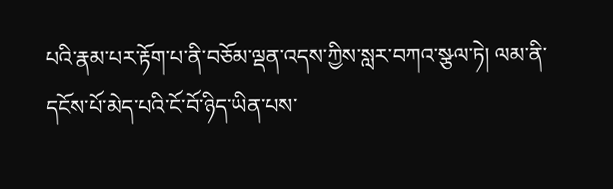པའི་རྣམ་པར་རྟོག་པ་ནི་བཅོམ་ལྡན་འདས་ཀྱིས་སླར་བཀའ་སྩལ་ཏེ། ལམ་ནི་དངོས་པོ་མེད་པའི་ངོ་བོ་ཉིད་ཡིན་པས་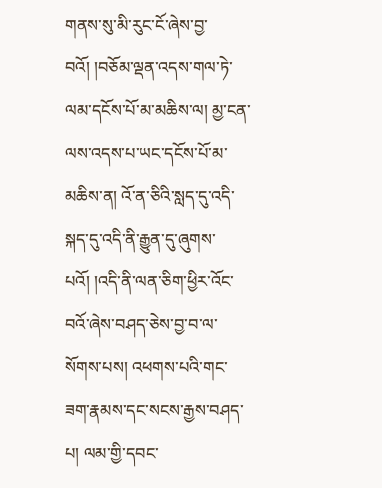གནས་སུ་མི་རུང་ངོ་ཞེས་བྱ་བའོ། །བཅོམ་ལྡན་འདས་གལ་ཏེ་ལམ་དངོས་པོ་མ་མཆིས་ལ། མྱ་ངན་ལས་འདས་པ་ཡང་དངོས་པོ་མ་མཆིས་ན། འོ་ན་ཅིའི་སླད་དུ་འདི་སྐད་དུ་འདི་ནི་རྒྱུན་དུ་ཞུགས་པའོ། །འདི་ནི་ལན་ཅིག་ཕྱིར་འོང་བའོ་ཞེས་བཤད་ཅེས་བྱ་བ་ལ་སོགས་པས། འཕགས་པའི་གང་ཟག་རྣམས་དང་སངས་རྒྱས་བཤད་པ། ལམ་གྱི་དབང་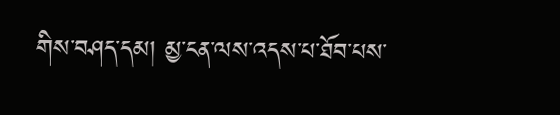གིས་བཤད་དམ། མྱ་ངན་ལས་འདས་པ་ཐོབ་པས་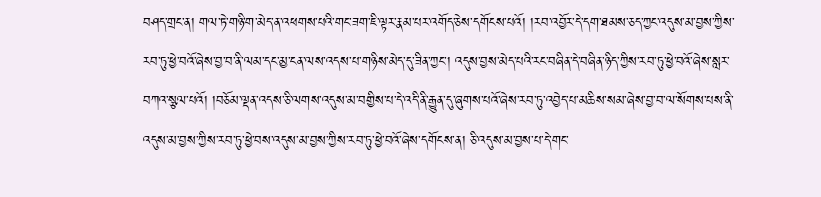བཤད་གྲང་ན། གལ་ཏེ་གཉི་ག་མེད་ན་འཕགས་པའི་གང་ཟག་ཇི་ལྟར་རྣམ་པར་འགོད་ཅེས་དགོངས་པའོ། །རབ་འབྱོར་དེ་དག་ཐམས་ཅད་ཀྱང་འདུས་མ་བྱས་ཀྱིས་རབ་ཏུ་ཕྱེ་བའོ་ཞེས་བྱ་བ་ནི་ལམ་དང་མྱ་ངན་ལས་འདས་པ་གཉིས་མེད་དུ་ཟིན་ཀྱང་། འདུས་བྱས་མེད་པའི་རང་བཞིན་དེ་བཞིན་ཉིད་ཀྱིས་རབ་ཏུ་ཕྱེ་བའོ་ཞེས་སླར་བཀའ་སྩལ་པའོ། །བཅོམ་ལྡན་འདས་ཅི་ལགས་འདུས་མ་བགྱིས་པ་དེ་འདི་ནི་རྒྱུན་དུ་ཞུགས་པའོ་ཞེས་རབ་ཏུ་འབྱེད་པ་མཆིས་སམ་ཞེས་བྱ་བ་ལ་སོགས་པས་ནི་འདུས་མ་བྱས་ཀྱིས་རབ་ཏུ་ཕྱེ་བས་འདུས་མ་བྱས་ཀྱིས་རབ་ཏུ་ཕྱེ་བའོ་ཞེས་དགོངས་ན། ཅི་འདུས་མ་བྱས་པ་དེ་གང་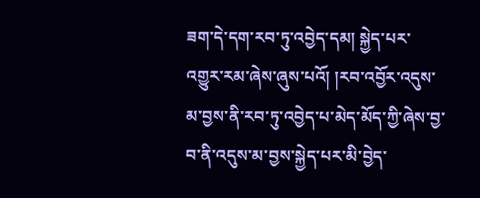ཟག་དེ་དག་རབ་ཏུ་འབྱེད་དམ། སྐྱེད་པར་འགྱུར་རམ་ཞེས་ཞུས་པའོ། །རབ་འབྱོར་འདུས་མ་བྱས་ནི་རབ་ཏུ་འབྱེད་པ་མེད་མོད་ཀྱི་ཞེས་བྱ་བ་ནི་འདུས་མ་བྱས་སྐྱེད་པར་མི་བྱེད་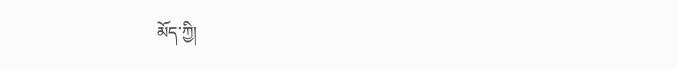མོད་ཀྱི།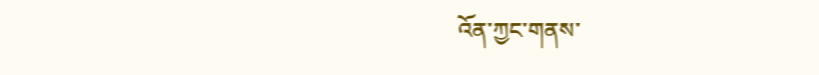འོན་ཀྱང་གནས་